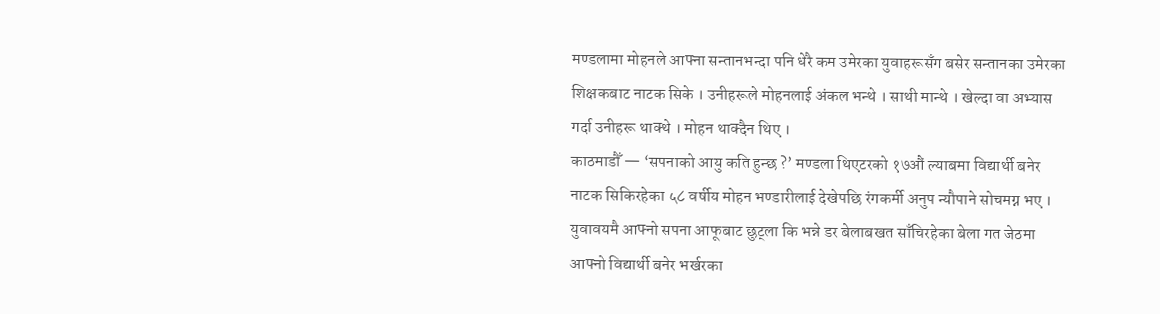मण्डलामा मोहनले आफ्ना सन्तानभन्दा पनि धेरै कम उमेरका युवाहरूसँग बसेर सन्तानका उमेरका शिक्षकबाट नाटक सिके । उनीहरूले मोहनलाई अंकल भन्थे । साथी मान्थे । खेल्दा वा अभ्यास गर्दा उनीहरू थाक्थे । मोहन थाक्दैन थिए ।
काठमाडौँ — ‘सपनाको आयु कति हुन्छ ?’ मण्डला थिएटरको १७औं ल्याबमा विद्यार्थी बनेर नाटक सिकिरहेका ५८ वर्षीय मोहन भण्डारीलाई देखेपछि रंगकर्मी अनुप न्यौपाने सोचमग्न भए ।
युवावयमै आफ्नो सपना आफूबाट छुट्ला कि भन्ने डर बेलाबखत साँचिरहेका बेला गत जेठमा आफ्नो विद्यार्थी बनेर भर्खरका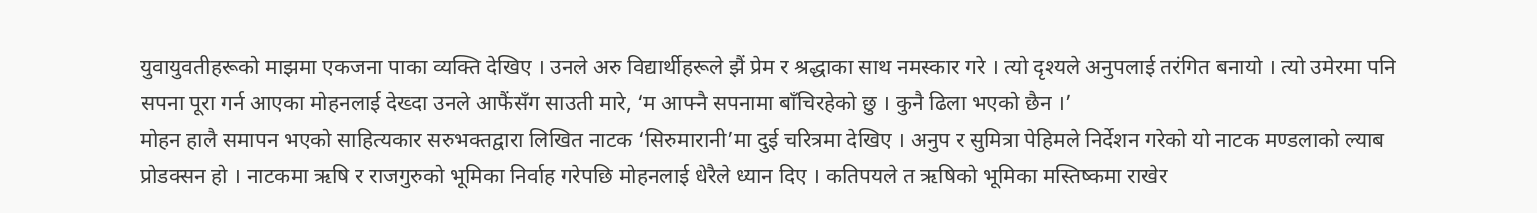युवायुवतीहरूको माझमा एकजना पाका व्यक्ति देखिए । उनले अरु विद्यार्थीहरूले झैं प्रेम र श्रद्धाका साथ नमस्कार गरे । त्यो दृश्यले अनुपलाई तरंगित बनायो । त्यो उमेरमा पनि सपना पूरा गर्न आएका मोहनलाई देख्दा उनले आफैंसँग साउती मारे, ‘म आफ्नै सपनामा बाँचिरहेको छु । कुनै ढिला भएको छैन ।’
मोहन हालै समापन भएको साहित्यकार सरुभक्तद्वारा लिखित नाटक ‘सिरुमारानी’मा दुई चरित्रमा देखिए । अनुप र सुमित्रा पेहिमले निर्देशन गरेको यो नाटक मण्डलाको ल्याब प्रोडक्सन हो । नाटकमा ऋषि र राजगुरुको भूमिका निर्वाह गरेपछि मोहनलाई धेरैले ध्यान दिए । कतिपयले त ऋषिको भूमिका मस्तिष्कमा राखेर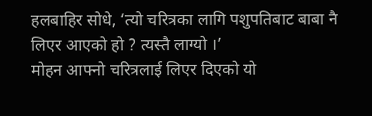हलबाहिर सोधे, ‘त्यो चरित्रका लागि पशुपतिबाट बाबा नै लिएर आएको हो ? त्यस्तै लाग्यो ।’
मोहन आफ्नो चरित्रलाई लिएर दिएको यो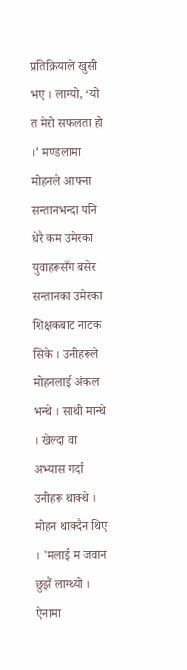प्रतिक्रियाले खुसी भए । लाग्यो, ‘यो त मेरो सफलता हो ।’ मण्डलामा मोहनले आफ्ना सन्तानभन्दा पनि धेरै कम उमेरका युवाहरूसँग बसेर सन्तानका उमेरका शिक्षकबाट नाटक सिके । उनीहरूले मोहनलाई अंकल भन्थे । साथी मान्थे । खेल्दा वा अभ्यास गर्दा उनीहरू थाक्थे । मोहन थाक्दैन थिए । 'मलाई म जवान छुझैं लाग्थ्यो । ऐनामा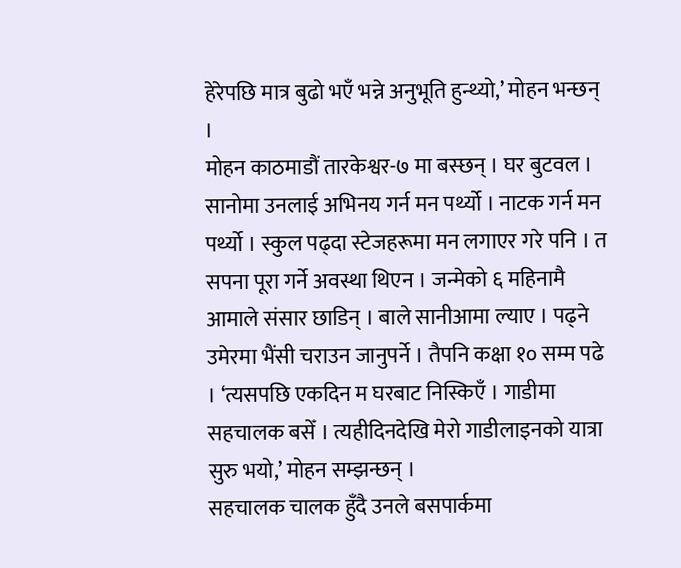हेरेपछि मात्र बुढो भएँ भन्ने अनुभूति हुन्थ्यो,’ मोहन भन्छन् ।
मोहन काठमाडौं तारकेश्वर-७ मा बस्छन् । घर बुटवल । सानोमा उनलाई अभिनय गर्न मन पर्थ्यो । नाटक गर्न मन पर्थ्यो । स्कुल पढ्दा स्टेजहरूमा मन लगाएर गरे पनि । त सपना पूरा गर्ने अवस्था थिएन । जन्मेको ६ महिनामै आमाले संसार छाडिन् । बाले सानीआमा ल्याए । पढ्ने उमेरमा भैंसी चराउन जानुपर्ने । तैपनि कक्षा १० सम्म पढे । ‘त्यसपछि एकदिन म घरबाट निस्किएँ । गाडीमा सहचालक बसेँ । त्यहीदिनदेखि मेरो गाडीलाइनको यात्रा सुरु भयो,’ मोहन सम्झन्छन् ।
सहचालक चालक हुँदै उनले बसपार्कमा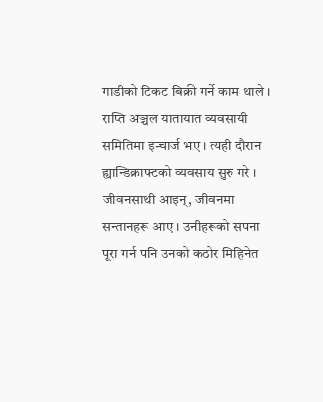गाडीको टिकट बिक्री गर्ने काम थाले । राप्ति अञ्चल यातायात व्यवसायी समितिमा इन्चार्ज भए । त्यही दौरान ह्यान्डिक्राफ्टको व्यवसाय सुरु गरे । जीवनसाथी आइन्, जीवनमा सन्तानहरू आए । उनीहरूको सपना पूरा गर्न पनि उनको कठोर मिहिनेत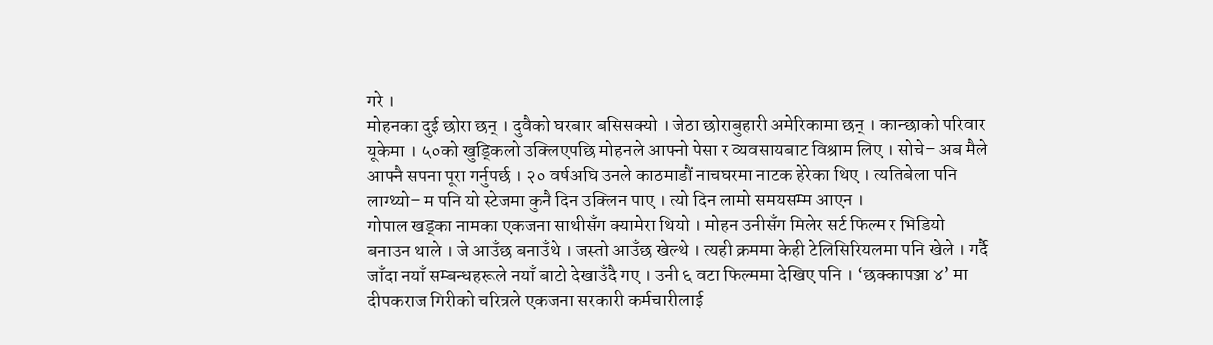गरे ।
मोहनका दुई छोरा छन् । दुवैको घरबार बसिसक्यो । जेठा छोराबुहारी अमेरिकामा छन् । कान्छाको परिवार यूकेमा । ५०को खुड्किलो उक्लिएपछि मोहनले आफ्नो पेसा र व्यवसायबाट विश्राम लिए । सोचे– अब मैले आफ्नै सपना पूरा गर्नुपर्छ । २० वर्षअघि उनले काठमाडौं नाचघरमा नाटक हेरेका थिए । त्यतिबेला पनि लाग्थ्यो– म पनि यो स्टेजमा कुनै दिन उक्लिन पाए । त्यो दिन लामो समयसम्म आएन ।
गोपाल खड्का नामका एकजना साथीसँग क्यामेरा थियो । मोहन उनीसँग मिलेर सर्ट फिल्म र भिडियो बनाउन थाले । जे आउँछ बनाउँथे । जस्तो आउँछ खेल्थे । त्यही क्रममा केही टेलिसिरियलमा पनि खेले । गर्दै जाँदा नयाँ सम्बन्धहरूले नयाँ बाटो देखाउँदै गए । उनी ६ वटा फिल्ममा देखिए पनि । ‘छक्कापञ्जा ४’ मा दीपकराज गिरीको चरित्रले एकजना सरकारी कर्मचारीलाई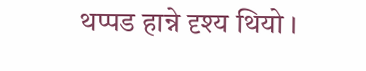थप्पड हान्ने दृश्य थियो ।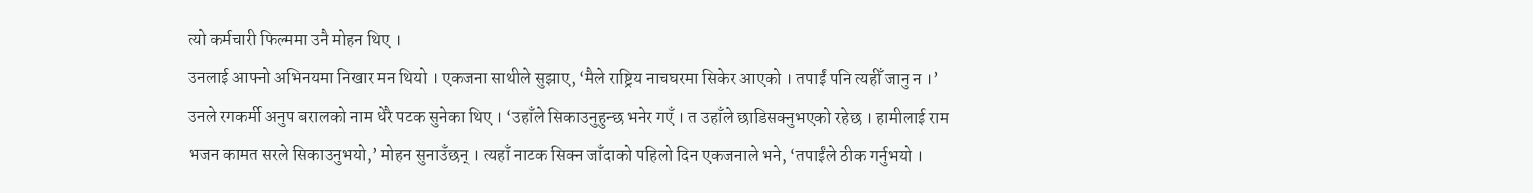त्यो कर्मचारी फिल्ममा उनै मोहन थिए ।
उनलाई आफ्नो अभिनयमा निखार मन थियो । एकजना साथीले सुझाए, ‘मैले राष्ट्रिय नाचघरमा सिकेर आएको । तपाईं पनि त्यहीँ जानु न ।’ उनले रगकर्मी अनुप बरालको नाम धेरै पटक सुनेका थिए । ‘उहाँले सिकाउनुहुन्छ भनेर गएँ । त उहाँले छाडिसक्नुभएको रहेछ । हामीलाई राम भजन कामत सरले सिकाउनुभयो,’ मोहन सुनाउँछन् । त्यहाँ नाटक सिक्न जाँदाको पहिलो दिन एकजनाले भने, ‘तपाईंले ठीक गर्नुभयो ।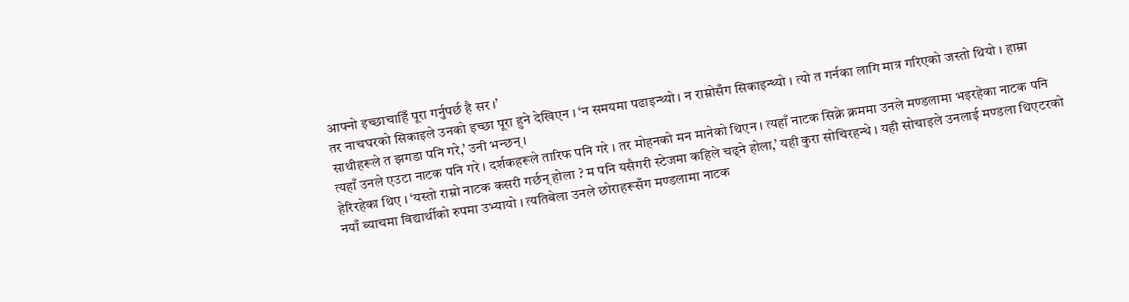आफ्नो इच्छाचाहिँ पूरा गर्नुपर्छ है सर ।’
तर नाचघरको सिकाइले उनको इच्छा पूरा हुने देखिएन । ‘न समयमा पढाइन्थ्यो । न राम्रोसँग सिकाइन्थ्यो । त्यो त गर्नका लागि मात्र गरिएको जस्तो थियो । हाम्रा साथीहरूले त झगडा पनि गरे,’ उनी भन्छन् ।
त्यहाँ उनले एउटा नाटक पनि गरे । दर्शकहरूले तारिफ पनि गरे । तर मोहनको मन मानेको थिएन । त्यहाँ नाटक सिक्ने क्रममा उनले मण्डलामा भइरहेका नाटक पनि हेरिरहेका थिए । ‘यस्तो राम्रो नाटक कसरी गर्छन् होला ? म पनि यसैगरी स्टेजमा कहिले चढ्ने होला,’ यही कुरा सोचिरहन्थे । यही सोचाइले उनलाई मण्डला थिएटरको नयाँ ब्याचमा विद्यार्थीको रुपमा उभ्यायो । त्यतिबेला उनले छोराहरूसँग मण्डलामा नाटक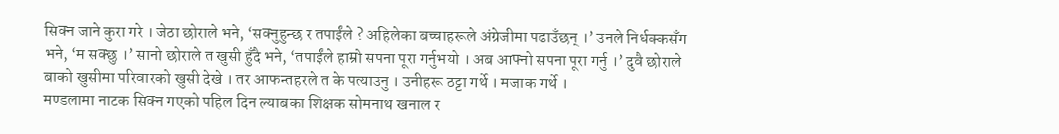सिक्न जाने कुरा गरे । जेठा छोराले भने, ‘सक्नुहुन्छ र तपाईंले ? अहिलेका बच्चाहरूले अंग्रेजीमा पढाउँछन् ।’ उनले निर्धक्कसँग भने, ‘म सक्छु ।’ सानो छोराले त खुसी हुँदै भने, ‘तपाईंले हाम्रो सपना पूरा गर्नुभयो । अब आफ्नो सपना पूरा गर्नु ।’ दुवै छोराले बाको खुसीमा परिवारको खुसी देखे । तर आफन्तहरले त के पत्याउनु । उनीहरू ठट्टा गर्थे । मजाक गर्थे ।
मण्डलामा नाटक सिक्न गएको पहिल दिन ल्याबका शिक्षक सोमनाथ खनाल र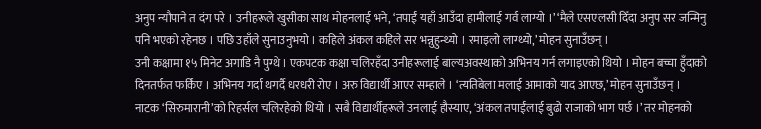अनुप न्यौपाने त दंग परे । उनीहरूले खुसीका साथ मोहनलाई भने, ‘तपाईं यहाँ आउँदा हामीलाई गर्व लाग्यो ।’ ‘मैले एसएलसी दिँदा अनुप सर जन्मिनु पनि भएको रहेनछ । पछि उहाँले सुनाउनुभयो । कहिले अंकल कहिले सर भन्नुहुन्थ्यो । रमाइलो लाग्थ्यो,’ मोहन सुनाउँछन् ।
उनी कक्षामा १५ मिनेट अगाडि नै पुग्थे । एकपटक कक्षा चलिरहँदा उनीहरूलाई बाल्यअवस्थाको अभिनय गर्न लगाइएको थियो । मोहन बच्चा हुँदाको दिनतर्फत फर्किए । अभिनय गर्दा थगर्दै धरधरी रोए । अरु विद्यार्थी आएर सम्हाले । ‘त्यतिबेला मलाई आमाको याद आएछ,’ मोहन सुनाउँछन् ।
नाटक ‘सिरुमारानी’को रिहर्सल चलिरहेको थियो । सबै विद्यार्थीहरूले उनलाई हौस्याए, ‘अंकल तपाईंलाई बुढो राजाको भाग पर्छ ।’ तर मोहनको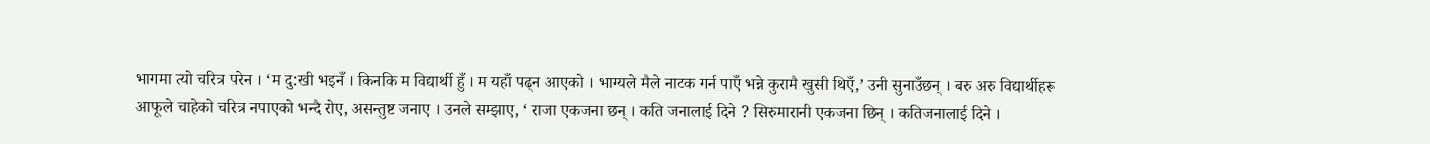भागमा त्यो चरित्र परेन । ‘म दु:खी भइनँ । किनकि म विद्यार्थी हुँ । म यहाँ पढ्न आएको । भाग्यले मैले नाटक गर्न पाएँ भन्ने कुरामै खुसी थिएँ,’ उनी सुनाउँछन् । बरु अरु विद्यार्थीहरू आफूले चाहेको चरित्र नपाएको भन्दै रोए, असन्तुष्ट जनाए । उनले सम्झाए, ‘ राजा एकजना छन् । कति जनालाई दिने ? सिरुमारानी एकजना छिन् । कतिजनालाई दिने ।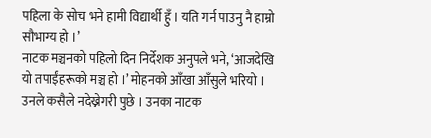पहिला के सोच भने हामी विद्यार्थी हुँ । यति गर्न पाउनु नै हाम्रो सौभाग्य हो ।’
नाटक मञ्चनको पहिलो दिन निर्देशक अनुपले भने, ‘आजदेखि यो तपाईंहरूको मञ्च हो ।’ मोहनको आँखा आँसुले भरियो । उनले कसैले नदेख्नेगरी पुछे । उनका नाटक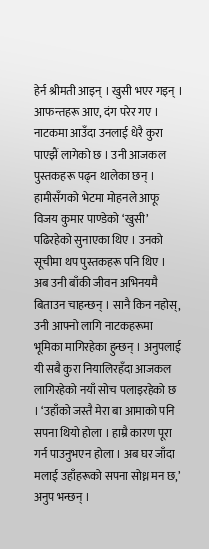हेर्न श्रीमती आइन् । खुसी भएर गइन् । आफन्तहरू आए, दंग परेर गए ।
नाटकमा आउँदा उनलाई धेरै कुरा पाएझैं लागेको छ । उनी आजकल पुस्तकहरू पढ्न थालेका छन् । हामीसँगको भेटमा मोहनले आफू विजय कुमार पाण्डेको ‘खुसी’ पढिरहेको सुनाएका थिए । उनको सूचीमा थप पुस्तकहरू पनि थिए ।
अब उनी बाँकी जीवन अभिनयमै बिताउन चाहन्छन् । सानै किन नहोस्, उनी आफ्नो लागि नाटकहरूमा भूमिका मागिरहेका हुन्छन् । अनुपलाई यी सबै कुरा नियालिरहँदा आजकल लागिरहेको नयाँ सोच पलाइरहेको छ । ‘उहाँको जस्तै मेरा बा आमाको पनि सपना थियो होला । हाम्रै कारण पूरा गर्न पाउनुभएन होला । अब घर जाँदा मलाई उहाँहरूको सपना सोध्न मन छ,’ अनुप भन्छन् ।